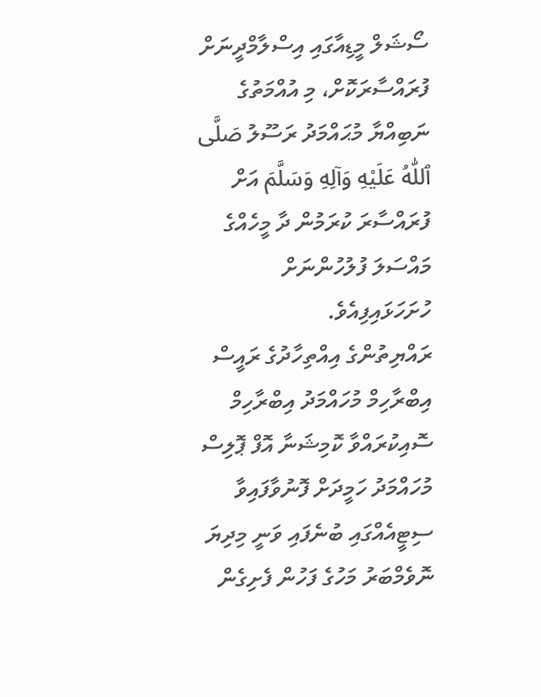ސޯޝަލް މީޑިއާގައި އިސްލާމްދީނަށް ފުރައްސާރަކޮށް، މި އުއްމަތުގެ ނަބިއްޔާ މުޙައްމަދު ރަސޫލު صَلَّى ٱللّٰهُ عَلَيْهِ وَآلِهِ وَسَلَّمَ އަށް ފުރައްސާރަ ކުރަމުން ދާ މީހެއްގެ މައްސަލަ ފުލުހުންނަށް ހުށަހަޅައިފިއެވެ.
ރައްޔިތުންގެ އިއްތިހާދުގެ ރައީސް އިބްރާހިމް މުހައްމަދު އިބްރާހިމް ސޮއިކުރައްވާ ކޮމިޝަނާ އޮފް ޕޮލިސް މުހައްމަދު ހަމީދަށް ފޮނުވާފައިވާ ސިޓީއެއްގައި ބުނެފައި ވަނީ މިދިޔަ ނޮވެމްބަރު މަހުގެ ފަހުން ފެށިގެން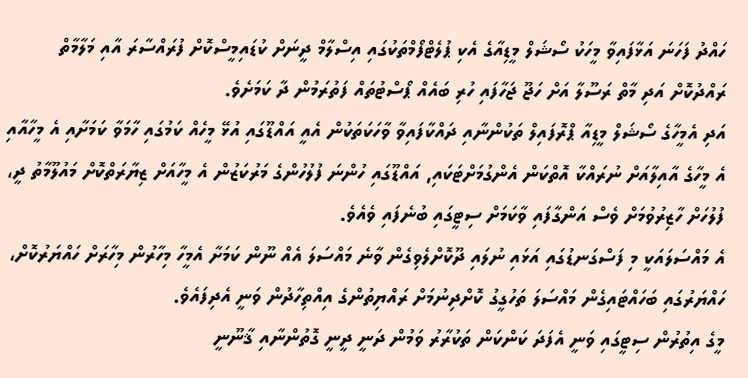ހައްދު ފަހަނަ އަޅާފައިވާ މީހަކު ސޯޝަލް މީޑިއާގެ އެކި ޕުލެޓްފޯމްތަކުގައި އިސްލާމް ދީނަށް ކުޑައިމީސްކޮށް ފުރައްސާރަ އާއި މަލާމާތް ރައްދުކޮށް އަދި މާތް ރަސޫލާ އަށް ހަޖޫ ޖަހާފައި ހުރި ބައެއް ޕޯސްޓުތައް ފަތުރަމުން ދާ ކަމަށެވެ.
އަދި އެމީހާގެ ސޯޝަލް މީޑިއާ ޕްރޮފައިލް ތަކުންނާއި ދައްކާފައިވާ ވާހަކަތަކުން އެއީ އައްޑޫގައި އުޅޭ މީހެއް ކަމުގައި ހާމަވާ ކަމަށާއި އެ މީހާއާއި އެ މީހާގެ އާއިލާއަށް ނުރައްކާ އޮތްކަން އެންގުމަށްޓަކައި, އައްޑޫގައި ހުންނަ ފުލުހުންގެ މަރުކަޒުން އެ މީހާއަށް ޒިޔާރަތްކޮށް މައުލޫމާތު ދީ، ފުލުހަށް ހާޒިރުވުމަށް ވެސް އަންގާފައި ވާކަމަށް ސިޓީގައި ބުނެފައި ވެއެވެ.
އެ މައްސަލައަކީ މި ފަސްގަނޑުގައި އަޅައި ނުލައި ދޫކޮށްލެވިގެން ވާނެ މައްސަލަ އެއް ނޫން ކަމަށާ އެމީހާ މިހާރުން މިހާރަށް ހައްޔަރުކޮށް، ހައްޔަރުގައި ބަހައްޓައިގެން މައްސަލަ ތަހުގީގު ކޮށްދިނުމަށް ރައްޔިތުންގެ އިއްތިހާދުން ވަނީ އެދިފައެވެ.
މީގެ އިތުރުން ސިޓީގައި ވަނީ އެފަދަ ކަންކަން ތަކުރާރު ވަމުން ދަނީ ދީނީ ގޮތުންނާއި ޤާނޫނީ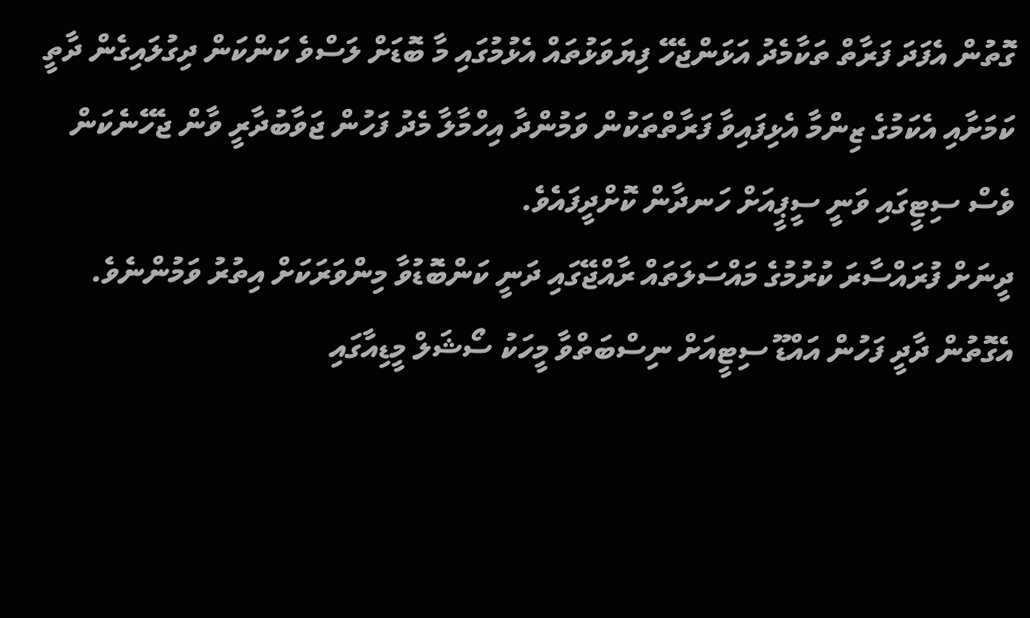ގޮތުން އެފަދަ ފަރާތް ތަކާމެދު އަޅަންޖެހޭ ފިޔަވަޅުތައް އެޅުމުގައި މާ ބޮޑަށް ލަސްވެ ކަންކަން ދިގުލައިގެން ދާތީ ކަމަށާއި އެކަމުގެ ޒިންމާ އެޅިފައިވާ ފަރާތްތަކުން ވަމުންދާ އިހްމާލާ މެދު ފަހުން ޖަވާބުދާރީ ވާން ޖެހޭނެކަން ވެސް ސިޓީގައި ވަނީ ސީޕީއަށް ހަނދާން ކޮށްދީފައެވެ.
ދީނަށް ފުރައްސާރަ ކުރުމުގެ މައްސަލަތައް ރާއްޖޭގައި ދަނީ ކަންބޮޑުވާ މިންވަރަކަށް އިތުރު ވަމުންނެވެ.
އެގޮތުން ދާދީ ފަހުން އައްޑޫ ސިޓީއަށް ނިސްބަތްވާ މީހަކު ސޯޝަލް މީޑިއާގައި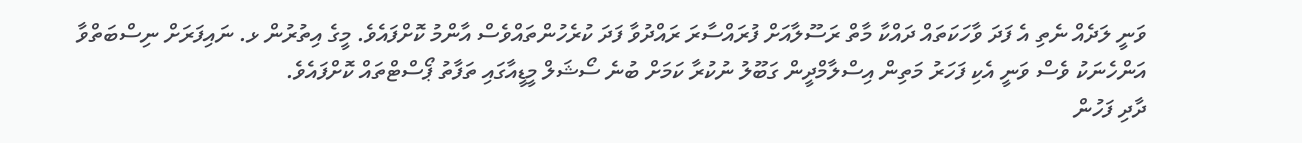ވަނީ ލަދެއް ނެތި އެ ފަދަ ވާހަކަތައް ދައްކާ މާތް ރަސޫލާއަށް ފުރައްސާރަ ރައްދުވާ ފަދަ ކުރެހުންތައްވެސް އާންމު ކޮށްފައެވެ. މީގެ އިތުރުން ޅ. ނައިފަރަށް ނިސްބަތްވާ އަންހެނަކު ވެސް ވަނީ އެކި ފަހަރު މަތިން އިސްލާމްދީން ގަބޫލު ނުކުރާ ކަމަށް ބުނެ ސޯޝަލް މީޑީއާގައި ތަފާތު ޕޯސްޓްތައް ކޮށްފައެވެ.
ދާދި ފަހުން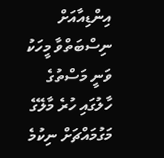އިންޑިއާއަށް ނިސްބަތްވާ މީހަކު ވަނީ މަސްތުގެ ހާލުގައި ހުރެ މާލޭގެ މަގުމައްޗަށް ނިކުމެ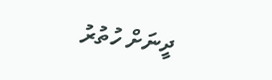ދީނަށް ހުތުރު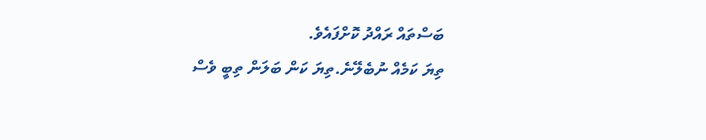ބަސްތައް ރައްދު ކޮށްފައެވެ.
ތިޔަ ކަމެއް ނުބެލޭނެ.ތިޔަ ކަން ބަލަން ތިބީ ވެސް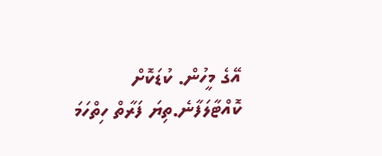އޭގެ މީހުން. ކުޑަކޮށް ކޮއްޓާލަފާނެ.ތިޔަ ފަރާތް ހިތްހަމަ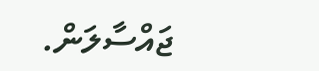ޖައްސާލަން.